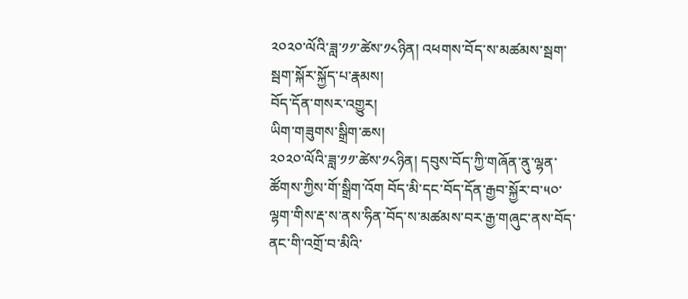༢༠༢༠་ལོའི་ཟླ་༡༡་ཚེས་༡༨ཉིན། འཕགས་བོད་ས་མཚམས་སྦག་སྦག་སྐོར་སྐྱོད་པ་རྣམས།
བོད་དོན་གསར་འགྱུར།
ཡིག་གཟུགས་སྒྲིག་ཆས།
༢༠༢༠་ལོའི་ཟླ་༡༡་ཚེས་༡༨ཉིན། དབུས་བོད་ཀྱི་གཞོན་ནུ་ལྷན་ཚོགས་ཀྱིས་གོ་སྒྲིག་འོག བོད་མི་དང་བོད་དོན་རྒྱབ་སྐྱོར་བ་༥༠་ལྷག་གིས་རྡ་ས་ནས་ཧིན་བོད་ས་མཚམས་བར་རྒྱ་གཞུང་ནས་བོད་ནང་གི་འགྲོ་བ་མིའི་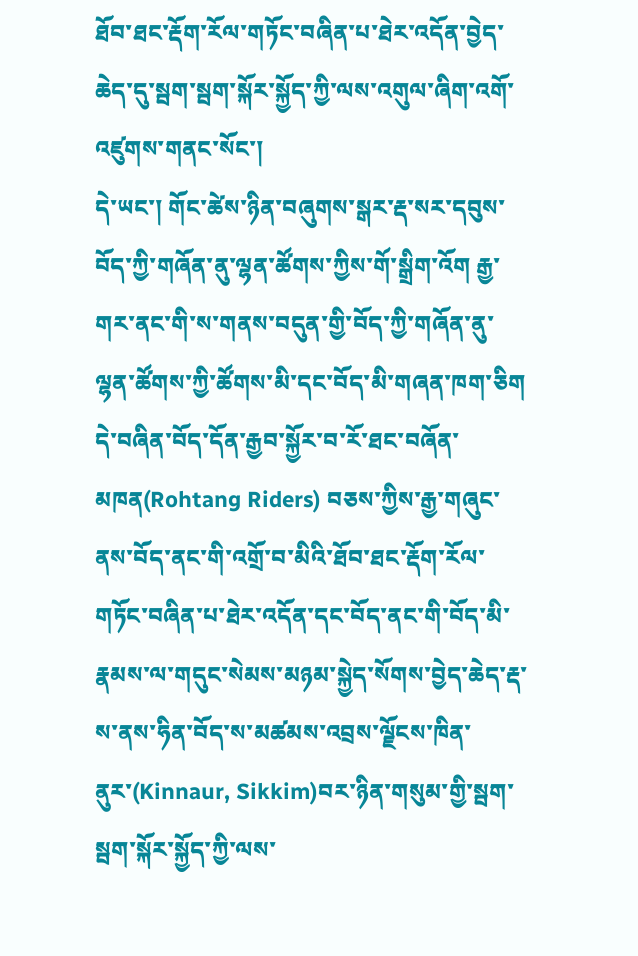ཐོབ་ཐང་རྡོག་རོལ་གཏོང་བཞིན་པ་ཐེར་འདོན་བྱེད་ཆེད་དུ་སྦག་སྦག་སྐོར་སྐྱོད་ཀྱི་ལས་འགུལ་ཞིག་འགོ་འཛུགས་གནང་སོང་།
དེ་ཡང་། གོང་ཚེས་ཉིན་བཞུགས་སྒར་རྡ་སར་དབུས་བོད་ཀྱི་གཞོན་ནུ་ལྷན་ཚོགས་ཀྱིས་གོ་སྒྲིག་འོག རྒྱ་གར་ནང་གི་ས་གནས་བདུན་གྱི་བོད་ཀྱི་གཞོན་ནུ་ལྷན་ཚོགས་ཀྱི་ཚོགས་མི་དང་བོད་མི་གཞན་ཁག་ཅིག དེ་བཞིན་བོད་དོན་རྒྱབ་སྐྱོར་བ་རོ་ཐང་བཞོན་མཁན(Rohtang Riders) བཅས་ཀྱིས་རྒྱ་གཞུང་ནས་བོད་ནང་གི་འགྲོ་བ་མིའི་ཐོབ་ཐང་རྡོག་རོལ་གཏོང་བཞིན་པ་ཐེར་འདོན་དང་བོད་ནང་གི་བོད་མི་རྣམས་ལ་གདུང་སེམས་མཉམ་སྐྱེད་སོགས་བྱེད་ཆེད་རྡ་ས་ནས་ཧིན་བོད་ས་མཚམས་འབྲས་ལྗོངས་ཁིན་ནུར་(Kinnaur, Sikkim)བར་ཉིན་གསུམ་གྱི་སྦག་སྦག་སྐོར་སྐྱོད་ཀྱི་ལས་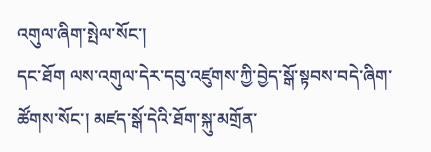འགུལ་ཞིག་སྤེལ་སོང་།
དང་ཐོག ལས་འགུལ་དེར་དབུ་འཛུགས་ཀྱི་བྱེད་སྒོ་སྟབས་བདེ་ཞིག་ཚོགས་སོང་། མཛད་སྒོ་དེའི་ཐོག་སྐུ་མགྲོན་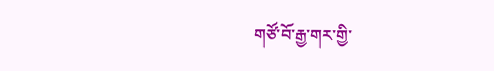གཙོ་བོ་རྒྱ་གར་གྱི་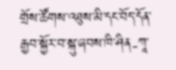གྲོས་ཚོགས་འཐུས་མི་དང་བོད་དོན་རྒྱབ་སྐྱོར་བ་སྐུ་ཞབས་ཁི་ཤིན-ཀཱ་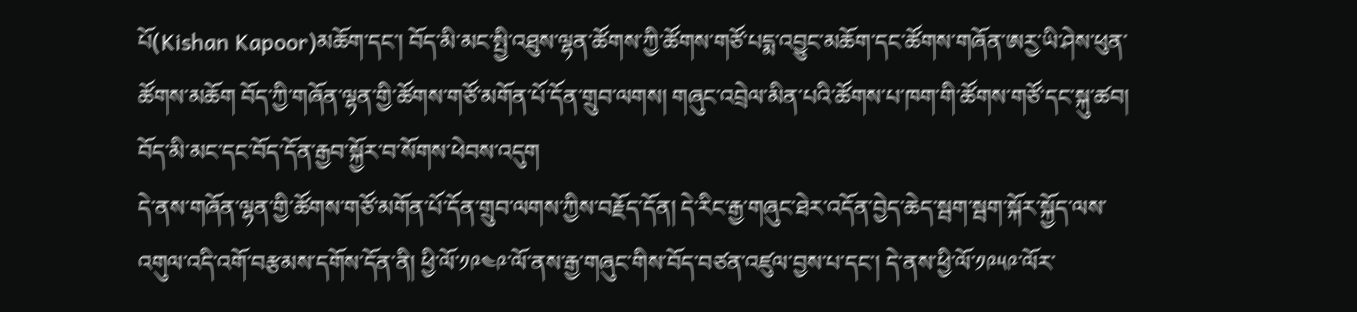པོ(Kishan Kapoor)མཆོག་དང་། བོད་མི་མང་སྤྱི་འཐུས་ལྷན་ཚོགས་ཀྱི་ཚོགས་གཙོ་པདྨ་འབྱུང་མཆོག་དང་ཚོགས་གཞོན་ཨརྱ་ཡི་ཤེས་ཕུན་ཚོགས་མཆོག བོད་ཀྱི་གཞོན་ལྷན་གྱི་ཚོགས་གཙོ་མགོན་པོ་དོན་གྲུབ་ལགས། གཞུང་འབྲེལ་མིན་པའི་ཚོགས་པ་ཁག་གི་ཚོགས་གཙོ་དང་སྐུ་ཚབ། བོད་མི་མང་དང་བོད་དོན་རྒྱབ་སྐྱོར་བ་སོགས་ཕེབས་འདུག
དེ་ནས་གཞོན་ལྷན་གྱི་ཚོགས་གཙོ་མགོན་པོ་དོན་གྲུབ་ལགས་ཀྱིས་བརྗོད་དོན། དེ་རིང་རྒྱ་གཞུང་ཐེར་འདོན་བྱེད་ཆེད་སྦག་སྦག་སྐོར་སྐྱོད་ལས་འགུལ་འདི་འགོ་བརྩམས་དགོས་དོན་ནི། ཕྱི་ལོ་༡༩༤༩་ལོ་ནས་རྒྱ་གཞུང་གིས་བོད་བཙན་འཛུལ་བྱས་པ་དང་། དེ་ནས་ཕྱི་ལོ་༡༩༥༩་ལོར་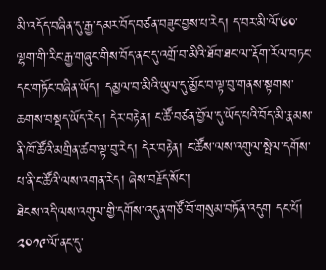མི་འདོད་བཞིན་དུ་རྒྱ་དམར་བོད་བཙན་བཟུང་བྱས་པ་རེད། ད་བར་མི་ལོ་༦༠་ལྷག་གི་རིང་རྒྱ་གཞུང་གིས་བོད་ནང་དུ་འགྲོ་བ་མིའི་ཐོབ་ཐང་ལ་་རྡོག་རོལ་བཏང་དང་གཏོང་བཞིན་ཡོད། དམྱལ་བ་མིའི་ཡུལ་དུ་མྱོང་བ་ལྟ་བུ་གནས་སྟགས་ཆགས་བསྡད་ཡོད་རེད། དེར་བརྟེན། ང་ཚོ་བཙན་བྱོལ་དུ་ཡོད་པའི་བོད་མི་རྣམས་ནི་ཁོ་ཚོའི་མགྲིན་ཚབ་ལྟ་བུ་རེད། དེར་བརྟེན། ང་ཚོས་ལས་འགུལ་སྤེལ་དགོས་པ་ནི་ང་ཚོའི་ལས་འགན་རེད། ཞེས་བརྗོད་སོང་།
ཐེངས་འདི་ལས་འགུལ་གྱི་དགོས་འདུན་གཙོ་བོ་གསུམ་བཏོན་འདུག དང་པོ། ༢༠༡༩་ལོ་ནང་དུ་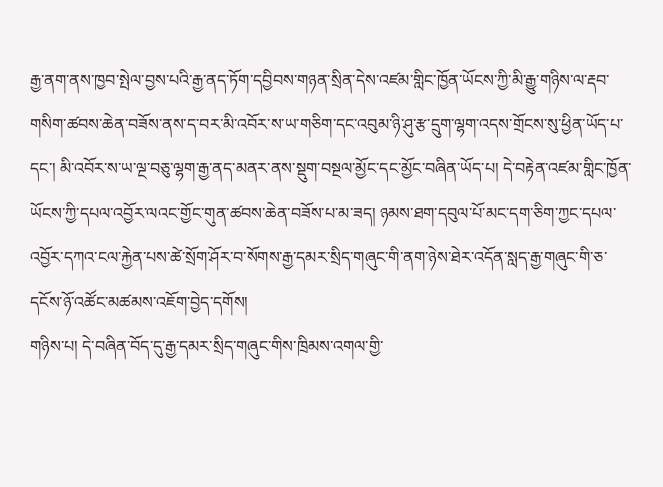རྒྱ་ནག་ནས་ཁྱབ་སྤེལ་བྱས་པའི་རྒྱ་ནད་ཏོག་དབྱིབས་གཉན་སྲིན་དེས་འཛམ་གླིང་ཁྱོན་ཡོངས་ཀྱི་མི་རྒྱུ་གཉིས་ལ་རྡབ་གསིག་ཚབས་ཆེན་བཟོས་ནས་ད་བར་མི་འབོར་ས་ཡ་གཅིག་དང་འབུམ་ཉི་ཤུ་རྩ་དྲུག་ལྷག་འདས་གྲོངས་སུ་ཕྱིན་ཡོད་པ་དང་། མི་འབོར་ས་ཡ་ལྔ་བཅུ་ལྷག་རྒྱ་ནད་མནར་ནས་སྡུག་བསྔལ་མྱོང་དང་མྱོང་བཞིན་ཡོད་པ། དེ་བརྟེན་འཛམ་གླིང་ཁྱོན་ཡོངས་ཀྱི་དཔལ་འབྱོར་ལའང་གྱོང་གུན་ཚབས་ཆེན་བཟོས་པ་མ་ཟད། ཉམས་ཐག་དབུལ་པོ་མང་དག་ཅིག་ཀྱང་དཔལ་འབྱོར་དཀའ་ངལ་རྐྱེན་པས་ཚེ་སྲོག་ཤོར་བ་སོགས་རྒྱ་དམར་སྲིད་གཞུང་གི་ནག་ཉེས་ཐེར་འདོན་སླད་རྒྱ་གཞུང་གི་ཅ་དངོས་ཉོ་འཚོང་མཚམས་འཇོག་བྱེད་དགོས།
གཉིས་པ། དེ་བཞིན་བོད་དུ་རྒྱ་དམར་སྲིད་གཞུང་གིས་ཁྲིམས་འགལ་གྱི་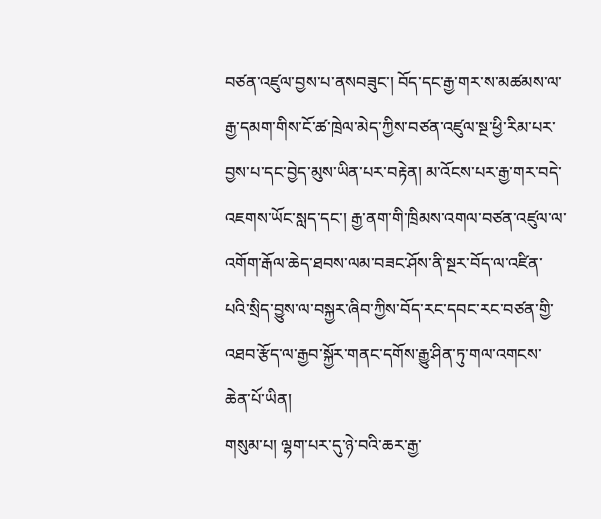བཙན་འཛུལ་བྱས་པ་ནསབཟུང་། བོད་དང་རྒྱ་གར་ས་མཚམས་ལ་རྒྱ་དམག་གིས་ངོ་ཚ་ཁྲེལ་མེད་ཀྱིས་བཙན་འཛུལ་སྔ་ཕྱི་རིམ་པར་བྱས་པ་དང་བྱེད་མུས་ཡིན་པར་བརྟེན། མ་འོངས་པར་རྒྱ་གར་བདེ་འཇགས་ཡོང་སླད་དང་། རྒྱ་ནག་གི་ཁྲིམས་འགལ་བཙན་འཛུལ་ལ་འགོག་རྒོལ་ཆེད་ཐབས་ལམ་བཟང་ཤོས་ནི་སྔར་བོད་ལ་འཛིན་པའི་སྲིད་བྱུས་ལ་བསྐྱར་ཞིབ་ཀྱིས་བོད་རང་དབང་རང་བཙན་གྱི་འཐབ་རྩོད་ལ་རྒྱབ་སྐྱོར་གནང་དགོས་རྒྱུ་ཤིན་ཏུ་གལ་འགངས་ཆེན་པོ་ཡིན།
གསུམ་པ། ལྷག་པར་དུ་ཉེ་བའི་ཆར་རྒྱ་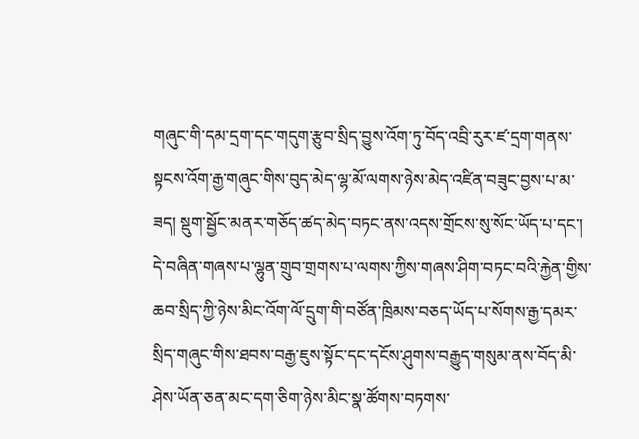གཞུང་གི་དམ་དྲག་དང་གདུག་རྩུབ་སྲིད་བྱུས་འོག་ཏུ་བོད་འབྲི་རུར་ཛ་དྲག་གནས་སྟངས་འོག་རྒྱ་གཞུང་གིས་བུད་མེད་ལྷ་མོ་ལགས་ཉེས་མེད་འཛིན་བཟུང་བྱས་པ་མ་ཟད། སྡུག་སྦྱོང་མནར་གཅོད་ཚད་མེད་བཏང་ནས་འདས་གྲོངས་སུ་སོང་ཡོད་པ་དང་། དེ་བཞིན་གཞས་པ་ལྷུན་གྲུབ་གྲགས་པ་ལགས་ཀྱིས་གཞས་ཤིག་བཏང་བའི་རྐྱེན་གྱིས་ཆབ་སྲིད་ཀྱི་ཉེས་མིང་འོག་ལོ་དྲུག་གི་བཙོན་ཁྲིམས་བཅད་ཡོད་པ་སོགས་རྒྱ་དམར་སྲིད་གཞུང་གིས་ཐབས་བརྒྱ་ཇུས་སྟོང་དང་དངོས་ཤུགས་བརྒྱུད་གསུམ་ནས་བོད་མི་ཤེས་ཡོན་ཅན་མང་དག་ཅིག་ཉེས་མིང་སྣ་ཚོགས་བཏགས་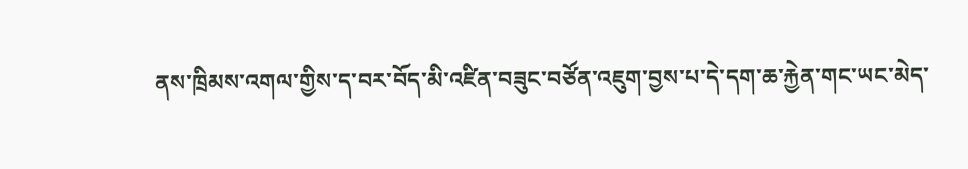ནས་ཁྲིམས་འགལ་གྱིས་ད་བར་བོད་མི་འཛིན་བཟུང་བཙོན་འཇུག་བྱས་པ་དེ་དག་ཆ་རྐྱེན་གང་ཡང་མེད་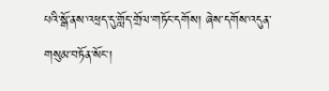པའི་སྒོ་ནས་འཕྲད་དུ་གློད་གྲོལ་གཏོང་དགོས། ཞེས་དགོས་འདུན་གསུམ་བཏོན་སོང་།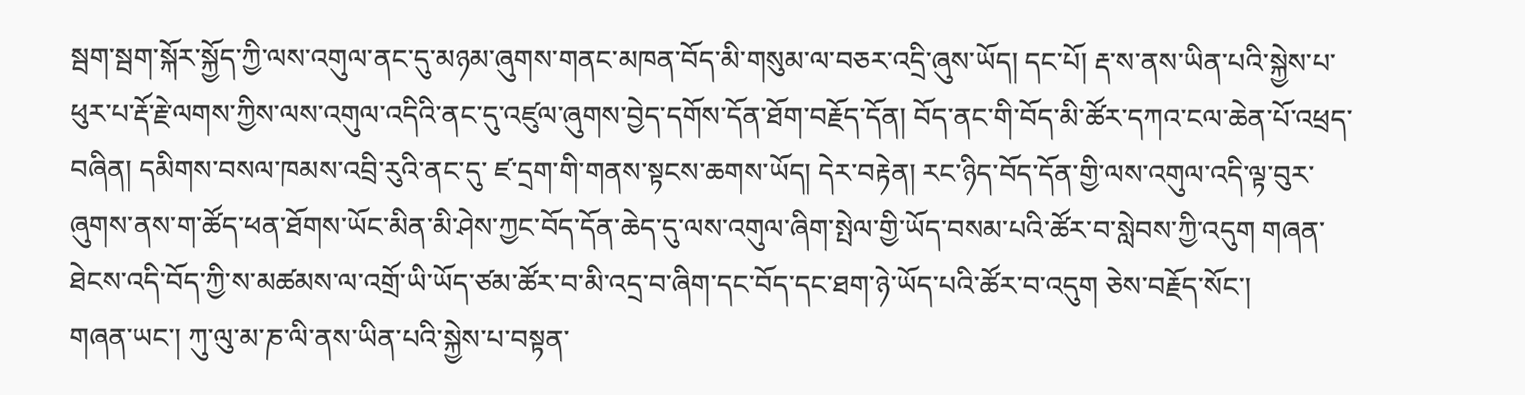སྦག་སྦག་སྐོར་སྐྱོད་ཀྱི་ལས་འགུལ་ནང་དུ་མཉམ་ཞུགས་གནང་མཁན་བོད་མི་གསུམ་ལ་བཅར་འདྲི་ཞུས་ཡོད། དང་པོ། རྡ་ས་ནས་ཡིན་པའི་སྐྱེས་པ་ཕུར་པ་རྡོ་རྗེ་ལགས་ཀྱིས་ལས་འགུལ་འདིའི་ནང་དུ་འཛུལ་ཞུགས་བྱེད་དགོས་དོན་ཐོག་བརྗོད་དོན། བོད་ནང་གི་བོད་མི་ཚོར་དཀའ་ངལ་ཆེན་པོ་འཕྲད་བཞིན། དམིགས་བསལ་ཁམས་འབྲི་རུའི་ནང་དུ་ ཛ་དྲག་གི་གནས་སྟངས་ཆགས་ཡོད། དེར་བརྟེན། རང་ཉིད་བོད་དོན་གྱི་ལས་འགུལ་འདི་ལྟ་བུར་ཞུགས་ནས་ག་ཚོད་ཕན་ཐོགས་ཡོང་མིན་མི་ཤེས་ཀྱང་བོད་དོན་ཆེད་དུ་ལས་འགུལ་ཞིག་སྤེལ་གྱི་ཡོད་བསམ་པའི་ཚོར་བ་སླེབས་ཀྱི་འདུག གཞན་ཐེངས་འདི་བོད་ཀྱི་ས་མཚམས་ལ་འགྲོ་ཡི་ཡོད་ཙམ་ཚོར་བ་མི་འདྲ་བ་ཞིག་དང་བོད་དང་ཐག་ཉེ་ཡོད་པའི་ཚོར་བ་འདུག ཅེས་བརྗོད་སོང་།
གཞན་ཡང་། ཀུ་ལུ་མ་ཎ་ལི་ནས་ཡིན་པའི་སྐྱེས་པ་བསྟན་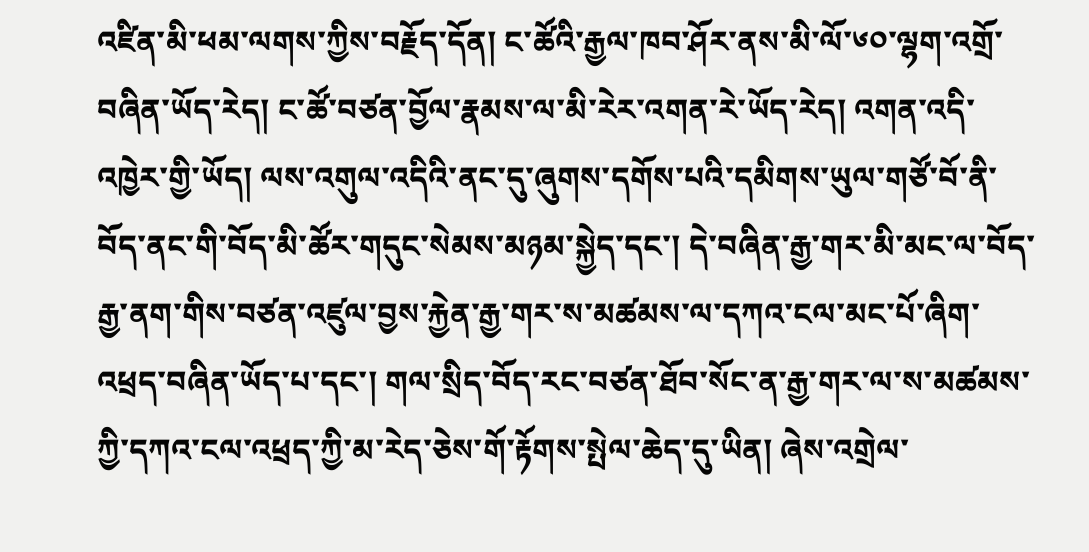འཛིན་མི་ཕམ་ལགས་ཀྱིས་བརྗོད་དོན། ང་ཚོའི་རྒྱལ་ཁབ་ཤོར་ནས་མི་ལོ་༦༠་ལྷག་འགྲོ་བཞིན་ཡོད་རེད། ང་ཚོ་བཙན་བྱོལ་རྣམས་ལ་མི་རེར་འགན་རེ་ཡོད་རེད། འགན་འདི་འཁྱེར་གྱི་ཡོད། ལས་འགུལ་འདིའི་ནང་དུ་ཞུགས་དགོས་པའི་དམིགས་ཡུལ་གཙོ་བོ་ནི་བོད་ནང་གི་བོད་མི་ཚོར་གདུང་སེམས་མཉམ་སྐྱེད་དང་། དེ་བཞིན་རྒྱ་གར་མི་མང་ལ་བོད་རྒྱ་ནག་གིས་བཙན་འཛུལ་བྱས་རྐྱེན་རྒྱ་གར་ས་མཚམས་ལ་དཀའ་ངལ་མང་པོ་ཞིག་འཕྲད་བཞིན་ཡོད་པ་དང་། གལ་སྲིད་བོད་རང་བཙན་ཐོབ་སོང་ན་རྒྱ་གར་ལ་ས་མཚམས་ཀྱི་དཀའ་ངལ་འཕྲད་ཀྱི་མ་རེད་ཅེས་གོ་རྟོགས་སྤེལ་ཆེད་དུ་ཡིན། ཞེས་འགྲེལ་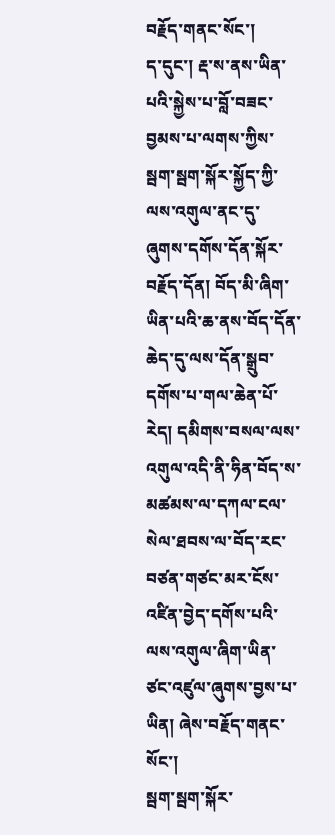བརྗོད་གནང་སོང་།
ད་དུང་། རྡ་ས་ནས་ཡིན་པའི་སྐྱེས་པ་བློ་བཟང་བྱམས་པ་ལགས་ཀྱིས་སྦག་སྦག་སྐོར་སྐྱོད་ཀྱི་ལས་འགུལ་ནང་དུ་ཞུགས་དགོས་དོན་སྐོར་བརྗོད་དོན། བོད་མི་ཞིག་ཡིན་པའི་ཆ་ནས་བོད་དོན་ཆེད་དུ་ལས་དོན་སྒྲུབ་དགོས་པ་གལ་ཆེན་པོ་རེད། དམིགས་བསལ་ལས་འགུལ་འདི་ནི་ཧིན་བོད་ས་མཚམས་ལ་དཀལ་ངལ་སེལ་ཐབས་ལ་བོད་རང་བཙན་གཙང་མར་ངོས་འཛིན་བྱེད་དགོས་པའི་ལས་འགུལ་ཞིག་ཡིན་ཙང་འཛུལ་ཞུགས་བྱས་པ་ཡིན། ཞེས་བརྗོད་གནང་སོང་།
སྦག་སྦག་སྐོར་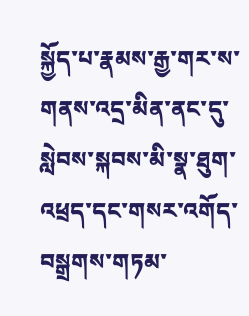སྐྱོད་པ་རྣམས་རྒྱ་གར་ས་གནས་འདྲ་མིན་ནང་དུ་སླེབས་སྐབས་མི་སྣ་ཐུག་འཕྲད་དང་གསར་འགོད་བསྒྲགས་གཏམ་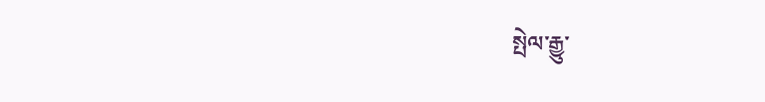སྤེལ་རྒྱུ་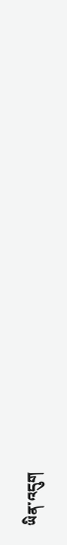ཡིན་འདུག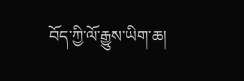བོད་ཀྱི་ལོ་རྒྱུས་ཡིག་ཆ།